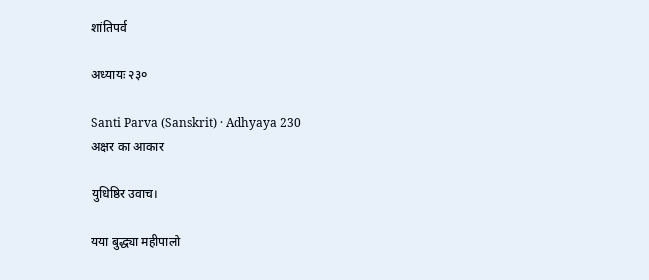शांतिपर्व

अध्यायः २३०

Santi Parva (Sanskrit) · Adhyaya 230
अक्षर का आकार

युधिष्ठिर उवाच।

यया बुद्ध्या महीपालो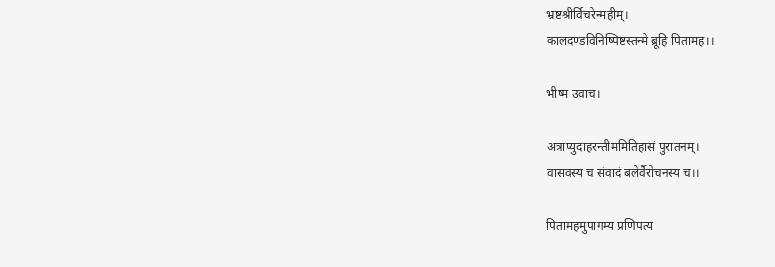भ्रष्टश्रीर्विचरेन्महीम्।
कालदण्डविनिष्पिष्टस्तन्मे ब्रूहि पितामह।।

भीष्म उवाच।

अत्राप्युदाहरन्तीममितिहासं पुरातनम्।
वासवस्य च संवादं बलेर्वैरोचनस्य च।।

पितामहमुपागम्य प्रणिपत्य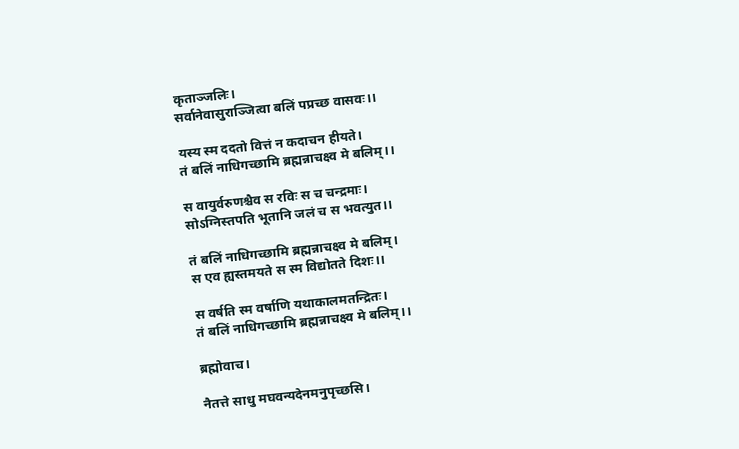कृताञ्जलिः।
सर्वानेवासुराञ्जित्वा बलिं पप्रच्छ वासवः।।

यस्य स्म ददतो वित्तं न कदाचन हीयते।
तं बलिं नाधिगच्छामि ब्रह्मन्नाचक्ष्व मे बलिम्।।

स वायुर्वरुणश्चैव स रविः स च चन्द्रमाः।
सोऽग्निस्तपति भूतानि जलं च स भवत्युत।।

तं बलिं नाधिगच्छामि ब्रह्मन्नाचक्ष्व मे बलिम्।
स एव ह्यस्तमयते स स्म विद्योतते दिशः।।

स वर्षति स्म वर्षाणि यथाकालमतन्द्रितः।
तं बलिं नाधिगच्छामि ब्रह्मन्नाचक्ष्व मे बलिम्।।

ब्रह्मोवाच।

नैतत्ते साधु मघवन्यदेनमनुपृच्छसि।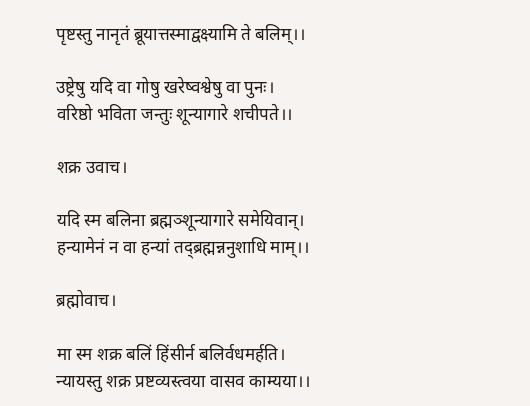पृष्टस्तु नानृतं ब्रूयात्तस्माद्वक्ष्यामि ते बलिम्।।

उष्ट्रेषु यदि वा गोषु खरेष्वश्वेषु वा पुनः।
वरिष्ठो भविता जन्तुः शून्यागारे शचीपते।।

शक्र उवाच।

यदि स्म बलिना ब्रह्मञ्शून्यागारे समेयिवान्।
हन्यामेनं न वा हन्यां तद्ब्रह्मन्ननुशाधि माम्।।

ब्रह्मोवाच।

मा स्म शक्र बलिं हिंसीर्न बलिर्वधमर्हति।
न्यायस्तु शक्र प्रष्टव्यस्त्वया वासव काम्यया।।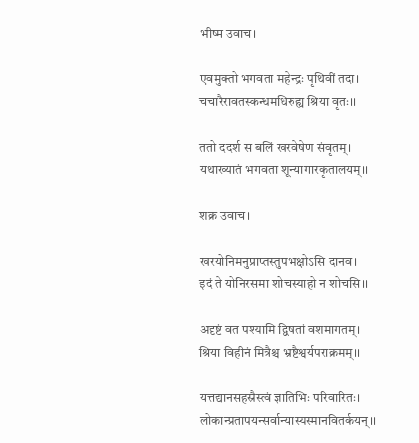भीष्म उवाच।

एवमुक्तो भगवता महेन्द्रः पृथिवीं तदा।
चचारैरावतस्कन्धमधिरुह्य श्रिया वृतः।।

ततो ददर्श स बलिं खरवेषेण संवृतम्।
यथाख्यातं भगवता शून्यागारकृतालयम्।।

शक्र उवाच।

खरयोनिमनुप्राप्तस्तुपभक्षोऽसि दानव।
इदं ते योनिरसमा शोचस्याहो न शोचसि।।

अदृष्टं वत पश्यामि द्विषतां वशमागतम्।
श्रिया विहीनं मित्रैश्च भ्रष्टैश्वर्यपराक्रमम्।।

यत्तद्यानसहस्रैस्त्वं ज्ञातिभिः परिवारितः।
लोकान्प्रतापयन्सर्वान्यास्यस्मानवितर्कयन्।।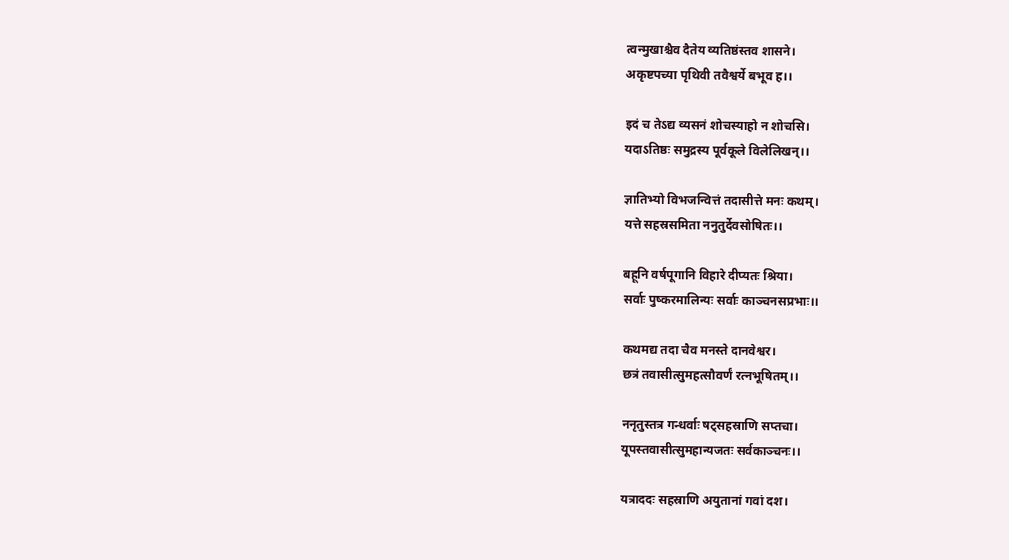त्वन्मुखाश्चैव दैतेय व्यतिष्ठंस्तव शासने।
अकृष्टपच्या पृथिवी तवैश्वर्ये बभूव ह।।

इदं च तेऽद्य व्यसनं शोचस्याहो न शोचसि।
यदाऽतिष्ठः समुद्रस्य पूर्वकूले विलेलिखन्।।

ज्ञातिभ्यो विभजन्वित्तं तदासीत्ते मनः कथम्।
यत्ते सहस्रसमिता ननुतुर्देवसोषितः।।

बहूनि वर्षपूगानि विहारे दीप्यतः श्रिया।
सर्वाः पुष्करमालिन्यः सर्वाः काञ्चनसप्रभाः।।

कथमद्य तदा चैव मनस्ते दानवेश्वर।
छत्रं तवासीत्सुमहत्सौवर्णं रत्नभूषितम्।।

ननृतुस्तत्र गन्धर्वाः षट्‌सहस्राणि सप्तचा।
यूपस्तवासीत्सुमहान्यजतः सर्वकाञ्चनः।।

यत्राददः सहस्राणि अयुतानां गवां दश।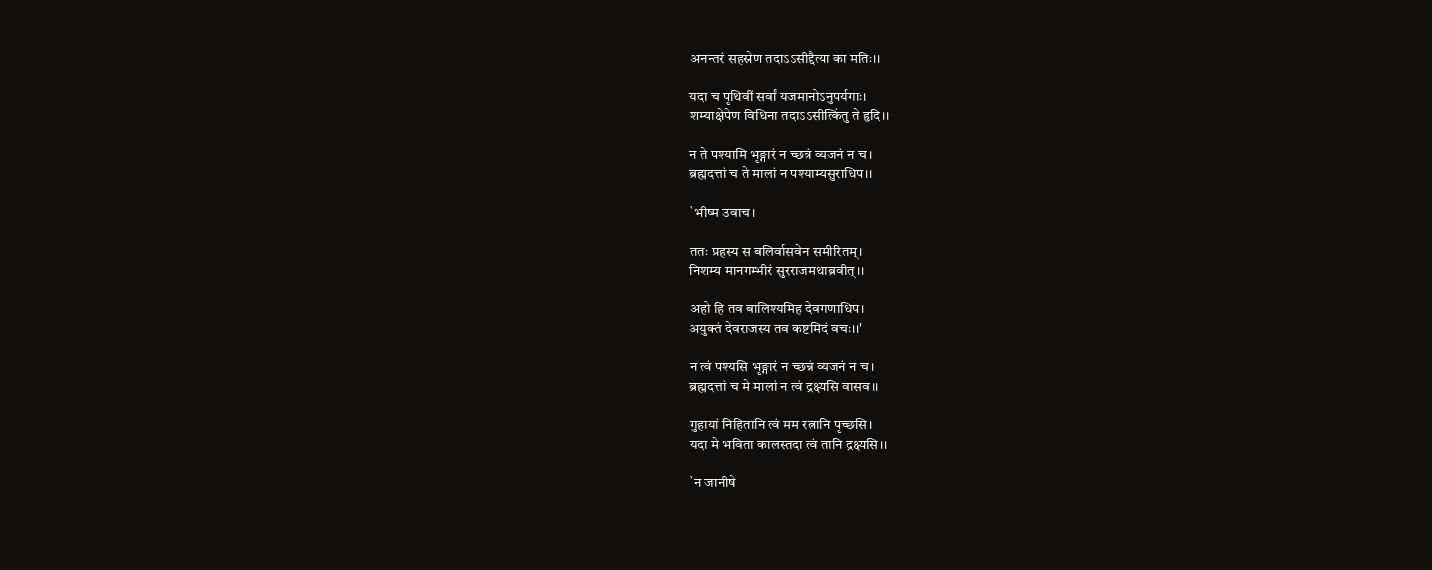अनन्तरं सहस्रेण तदाऽऽसीद्दैत्या का मतिः।।

यदा च पृथिवीं सर्वां यजमानोऽनुपर्यगाः।
शम्याक्षेपेण विधिना तदाऽऽसीत्किंतु ते हृदि।।

न ते पश्यामि भृङ्गारं न च्छत्रं व्यजनं न च।
ब्रह्मदत्तां च ते मालां न पश्याम्यसुराधिप।।

`भीष्म उवाच।

ततः प्रहस्य स बलिर्वासवेन समीरितम्।
निशम्य मानगम्भीरं सुरराजमथाब्रवीत्।।

अहो हि तव बालिश्यमिह देवगणाधिप।
अयुक्तं देवराजस्य तव कष्टमिदं वचः।।'

न त्वं पश्यसि भृङ्गारं न च्छन्नं व्यजनं न च।
ब्रह्मदत्तां च मे मालां न त्वं द्रक्ष्यसि वासव।।

गुहायां निहितानि त्वं मम रत्नानि पृच्छसि।
यदा मे भविता कालस्तदा त्वं तानि द्रक्ष्यसि।।

`न जानीषे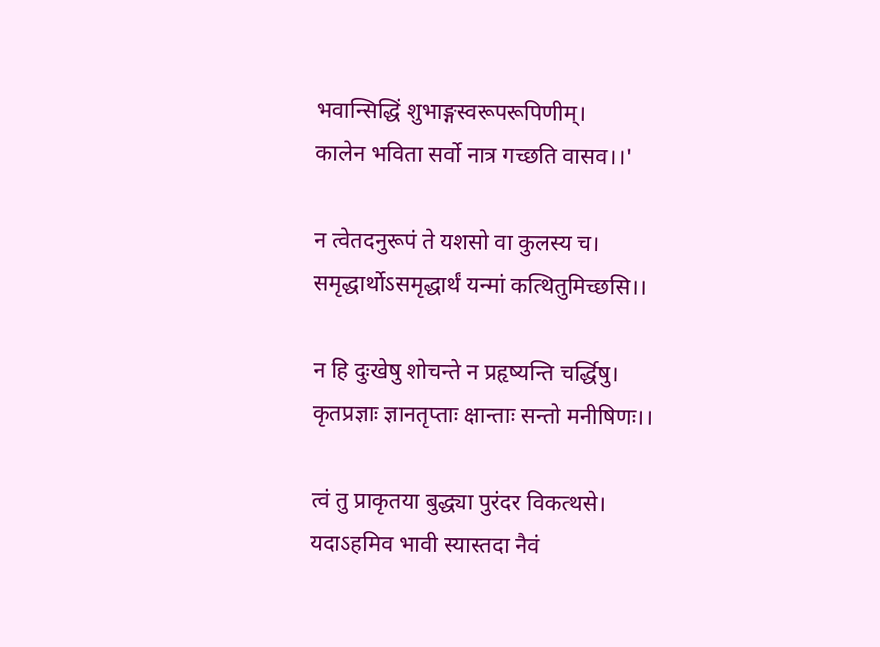भवान्सिद्धिं शुभाङ्गस्वरूपरूपिणीम्।
कालेन भविता सर्वो नात्र गच्छति वासव।।'

न त्वेतदनुरूपं ते यशसो वा कुलस्य च।
समृद्धार्थोऽसमृद्धार्थं यन्मां कत्थितुमिच्छसि।।

न हि दुःखेषु शोचन्ते न प्रहृष्यन्ति चर्द्धिषु।
कृतप्रज्ञाः ज्ञानतृप्ताः क्षान्ताः सन्तो मनीषिणः।।

त्वं तु प्राकृतया बुद्ध्या पुरंदर विकत्थसे।
यदाऽहमिव भावी स्यास्तदा नैवं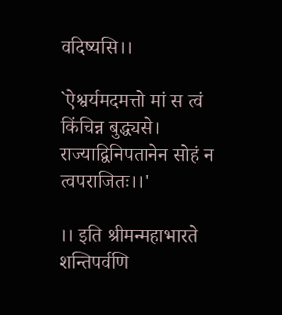वदिष्यसि।।

`ऐश्वर्यमदमत्तो मां स त्वं किंचिन्न बुद्ध्यसे।
राज्याद्विनिपतानेन सोहं न त्वपराजितः।।'

।। इति श्रीमन्महाभारते शन्तिपर्वणि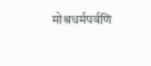मोश्रधर्मपर्वणि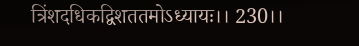त्रिंशदधिकद्विशततमोऽध्यायः।। 230।।